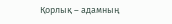Қорлық – адамның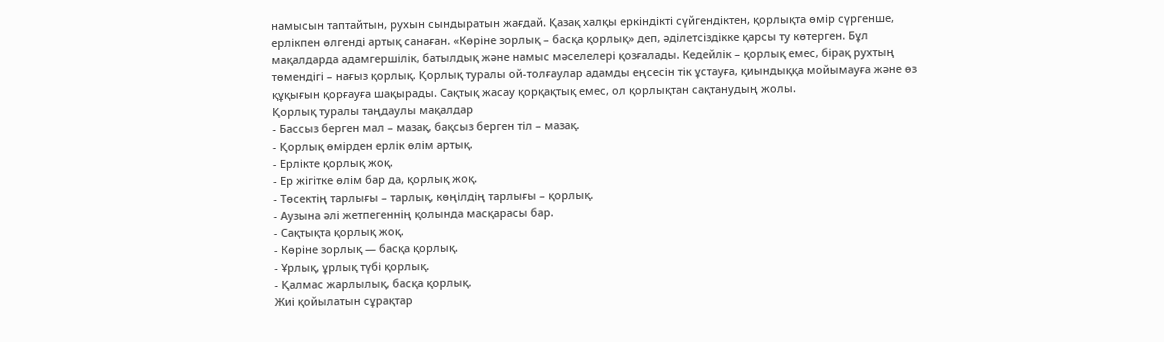намысын таптайтын, рухын сындыратын жағдай. Қазақ халқы еркіндікті сүйгендіктен, қорлықта өмір сүргенше, ерлікпен өлгенді артық санаған. «Көріне зорлық – басқа қорлық» деп, әділетсіздікке қарсы ту көтерген. Бұл мақалдарда адамгершілік, батылдық және намыс мәселелері қозғалады. Кедейлік – қорлық емес, бірақ рухтың төмендігі – нағыз қорлық. Қорлық туралы ой-толғаулар адамды еңсесін тік ұстауға, қиындыққа мойымауға және өз құқығын қорғауға шақырады. Сақтық жасау қорқақтық емес, ол қорлықтан сақтанудың жолы.
Қорлық туралы таңдаулы мақалдар
- Бассыз берген мал – мазақ, бақсыз берген тіл – мазақ.
- Қорлық өмірден ерлік өлім артық.
- Ерлікте қорлық жоқ.
- Ер жігітке өлім бар да, қорлық жоқ.
- Төсектің тарлығы – тарлық, көңілдің тарлығы – қорлық.
- Аузына әлі жетпегеннің қолында масқарасы бар.
- Сақтықта қорлық жоқ.
- Көріне зорлық — басқа қорлық.
- Ұрлық, ұрлық түбі қорлық.
- Қалмас жарлылық, басқа қорлық.
Жиі қойылатын сұрақтар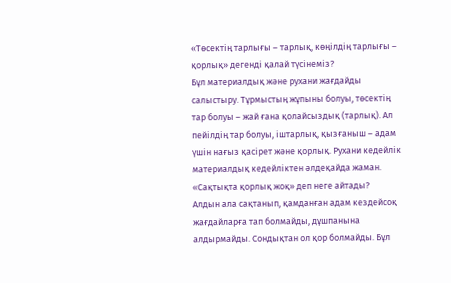«Төсектің тарлығы – тарлық, көңілдің тарлығы – қорлық» дегенді қалай түсінеміз?
Бұл материалдық және рухани жағдайды салыстыру. Тұрмыстың жұпыны болуы, төсектің тар болуы – жай ғана қолайсыздық (тарлық). Ал пейілдің тар болуы, іштарлық, қызғаныш – адам үшін нағыз қасірет және қорлық. Рухани кедейлік материалдық кедейліктен әлдеқайда жаман.
«Сақтықта қорлық жоқ» деп неге айтады?
Алдын ала сақтанып, қамданған адам кездейсоқ жағдайларға тап болмайды, дұшпанына алдырмайды. Сондықтан ол қор болмайды. Бұл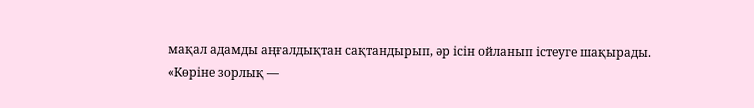мақал адамды аңғалдықтан сақтандырып, әр ісін ойланып істеуге шақырады.
«Көріне зорлық —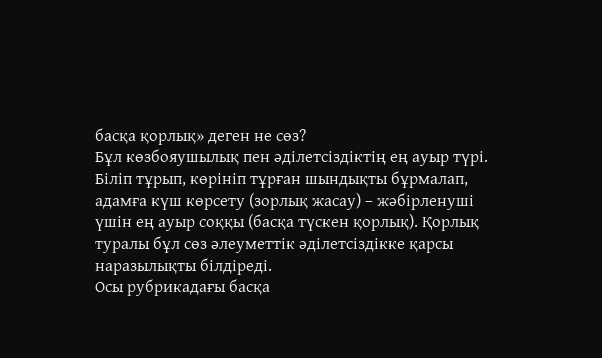басқа қорлық» деген не сөз?
Бұл көзбояушылық пен әділетсіздіктің ең ауыр түрі. Біліп тұрып, көрініп тұрған шындықты бұрмалап, адамға күш көрсету (зорлық жасау) – жәбірленуші үшін ең ауыр соққы (басқа түскен қорлық). Қорлық туралы бұл сөз әлеуметтік әділетсіздікке қарсы наразылықты білдіреді.
Осы рубрикадағы басқа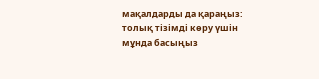мақалдарды да қараңыз: толық тізімді көру үшін мұнда басыңыз